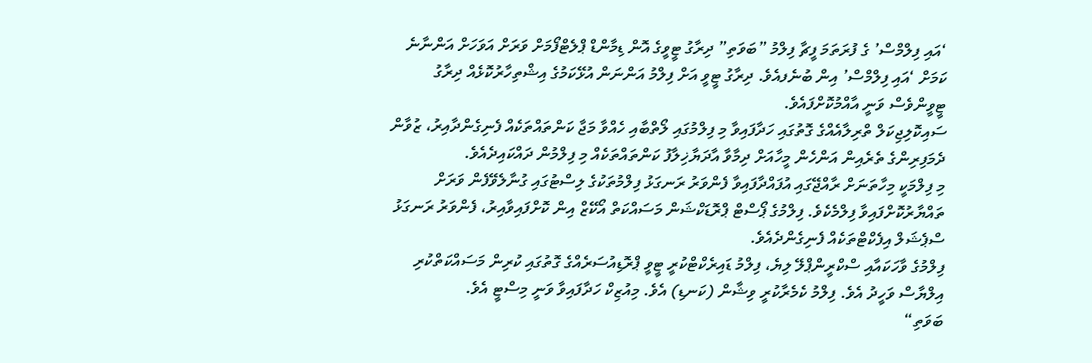‘އައި ފިލްމްސް’ ގެ ފުރަތަމަ ފީޗާ ފިލްމު ”ބަވަތި” ދިރާގު ޓީވީގެ އޮން ޑިމާންޑް ޕްލެޓްފޯމަށް ވަރަށް އަވަހަށް އަންނާނެ ކަމަށް ‘އައި ފިލްމްސް’ އިން ބުނެފއެވެ. ދިރާގު ޓީވީ އަށް ފިލްމު އަންނަން އުޅޭކަމުގެ އިޝްތިހާރުކޮޅެއް ދިރާގު ޓީވީންވެސް ވަނީ އާއްމުކޮށްފައެވެ.
ސައިކޮލިޖިކަލް ތްރިލާއެއްގެ ގޮތުގައި ހަދާފައިވާ މި ފިލްމުގައި ލޯތްބާއި ހެއްވާ މަޖާ ކަންތައްތަކެއް ފެނިގެންދާއިރު، ޒުވާން ދެމަފިރިންގެ ތެރެއިން އަންހެން މީހާއަށް ދިމާވާ އާދަޔާޚިލާފު ކަންތައްތަކެއް މި ފިލްމުން ދައްކައިދެއެވެ.
މި ފިލްމަކީ މިހާތަނަށް ރާއްޖޭގައި އުފައްދާފައިވާ ފެންވަރު ރަނގަޅު ފިލްމުތަކުގެ ލިސްޓުގައި ގުނާލެވޭފެން ވަރަށް ތައްޔާރުކޮށްފައިވާ ފިލްމެކެވެ. ފިލްމުގެ ޕޯސްޓް ޕްރޮޑަކްޝަން މަސައްކަތް އޯކޭޒް އިން ކޮށްފައިވާއިރު، ފެންވަރު ރަނގަޅު ސްޕެޝަލް އިފެކްޓްތަކެއް ފެނިގެންދެއެވެ.
ފިލްމުގެ ވާހަކައާއި ސްކްރީންޕްލޭ ލިޔެ، ފިލްމު ޑައިރެކްޓްކުރީ ޓީވީ ޕްރޮޑިއުސަރެއްގެ ގޮތުގައި ކުރިން މަސައްކަތްކުރި އިލްޔާސް ވަހީދު އެވެ. ފިލްމު ކެމެރާކުރީ ވިޝާން (ކަނޑި) އެވެ. މިއުޒިކް ހަދާފައިވާ ވަނީ މިސްޓީ އެވެ.
ބަވަތި“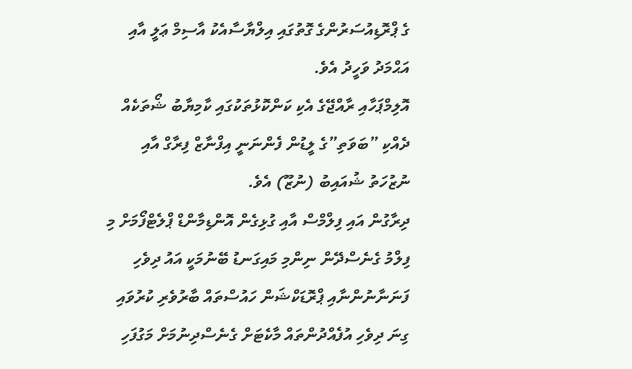ގެ ޕްރޮޑިއުސަރުންގެ ގޮތުގައި އިލްޔާސާއެކު އާސިމް ޢަލީ އާއި އަޙްމަދު ވަހީދު އެވެ.
އޮލިމްޕަހާއި ރާއްޖޭގެ އެކި ކަންކޮޅުތަކުގައި ކާމިޔާބު ޝޯތަކެއް ދެއްކި ”ބަވަތި”ގެ ލީޑުން ފެންނަނީ އިފްނާޒް ފިރާގް އާއި ނުޒުހަތު ޝުއައިބު (ނުޒޫ) އެވެ.
ދިރާގުން އައި ފިލްމްސް އާއި ގުޅިގެން އޮންޑިމާންޑް ޕްލެޓްފޯމަށް މި ފިލްމު ގެނެސްދޭން ނިންމި މައިގަނޑު ބޭނުމަކީ އައު ދިވެހި ފަނަނާނުންނާއި ޕްރޮޑަކްޝަން ހައުސްތައް ބާރުވެރި ކުރުވައި ގިނަ ދިވެހި އުފެއްދުންތައް މާކެޓަށް ގެނެސްދިނުމަށް މަގުފަހި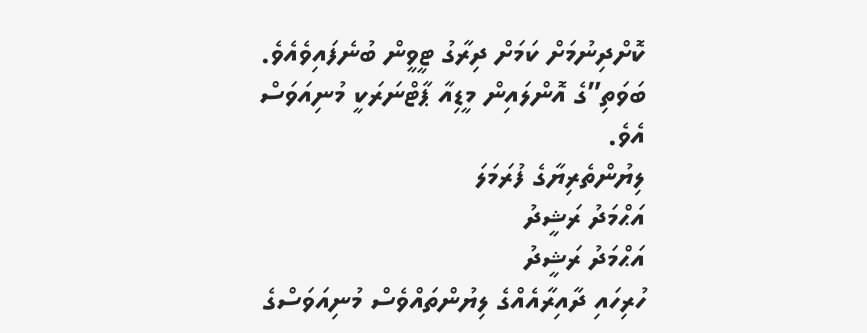ކޮށްދިނުމަށް ކަމަށް ދިރާގު ޓީވީން ބުނެފައިވެއެވެ.
ބަވަތި”ގެ އޮންލައިން މީޑިއާ ޕާޓްނަރަކީ މުނިއަވަސް އެވެ.
ލިޔުންތެރިޔާގެ ފުރަމަލަ
އަޙްމަދު ރަޝީދު
އަޙްމަދު ރަޝީދު
ހުރިހައި ދާއިރާއެއްގެ ލިޔުންތައްވެސް މުނިއަވަސްގެ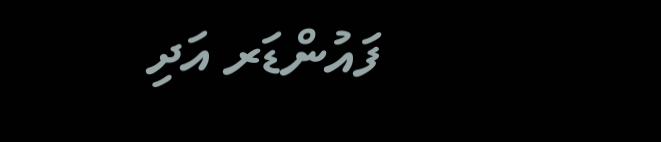ފައުންޑަރ އަދި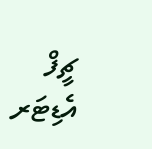ޗީފް އެޑިޓަރ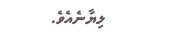ލިޔާނެއެވެ.